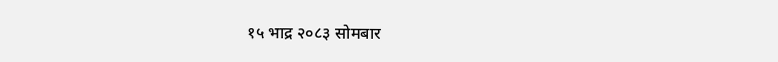१५ भाद्र २०८३ सोमबार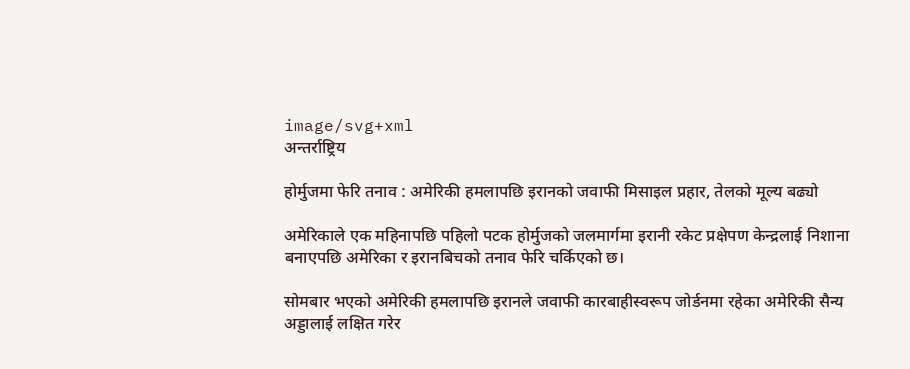image/svg+xml
अन्तर्राष्ट्रिय

होर्मुजमा फेरि तनाव : अमेरिकी हमलापछि इरानको जवाफी मिसाइल प्रहार, तेलको मूल्य बढ्यो

अमेरिकाले एक महिनापछि पहिलो पटक होर्मुजको जलमार्गमा इरानी रकेट प्रक्षेपण केन्द्रलाई निशाना बनाएपछि अमेरिका र इरानबिचको तनाव फेरि चर्किएको छ।

सोमबार भएको अमेरिकी हमलापछि इरानले जवाफी कारबाहीस्वरूप जोर्डनमा रहेका अमेरिकी सैन्य अड्डालाई लक्षित गरेर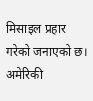मिसाइल प्रहार गरेको जनाएको छ। अमेरिकी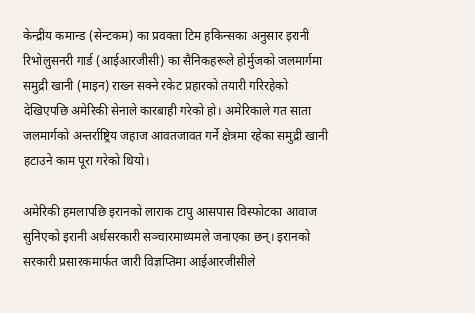केन्द्रीय कमान्ड (सेन्टकम) का प्रवक्ता टिम हकिन्सका अनुसार इरानी रिभोलुसनरी गार्ड (आईआरजीसी) का सैनिकहरूले होर्मुजको जलमार्गमा समुद्री खानी (माइन) राख्न सक्ने रकेट प्रहारको तयारी गरिरहेको देखिएपछि अमेरिकी सेनाले कारबाही गरेको हो। अमेरिकाले गत साता जलमार्गको अन्तर्राष्ट्रिय जहाज आवतजावत गर्ने क्षेत्रमा रहेका समुद्री खानी हटाउने काम पूरा गरेको थियो।

अमेरिकी हमलापछि इरानको लाराक टापु आसपास विस्फोटका आवाज सुनिएको इरानी अर्धसरकारी सञ्चारमाध्यमले जनाएका छन्। इरानको सरकारी प्रसारकमार्फत जारी विज्ञप्तिमा आईआरजीसीले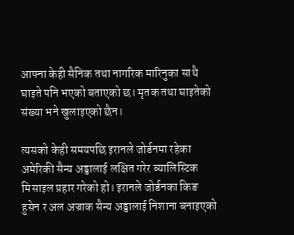आफ्ना केही सैनिक तथा नागरिक मारिनुका साथै घाइते पनि भएको बताएको छ। मृतक तथा घाइतेको संख्या भने खुलाइएको छैन।

त्यसको केही समयपछि इरानले जोर्डनमा रहेका अमेरिकी सैन्य अड्डालाई लक्षित गरेर ब्यालिस्टिक मिसाइल प्रहार गरेको हो। इरानले जोर्डनका किङ हुसेन र अल अज्राक सैन्य अड्डालाई निशाना बनाइएको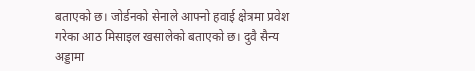बताएको छ। जोर्डनको सेनाले आफ्नो हवाई क्षेत्रमा प्रवेश गरेका आठ मिसाइल खसालेको बताएको छ। दुवै सैन्य अड्डामा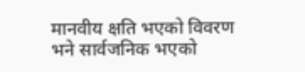मानवीय क्षति भएको विवरण भने सार्वजनिक भएको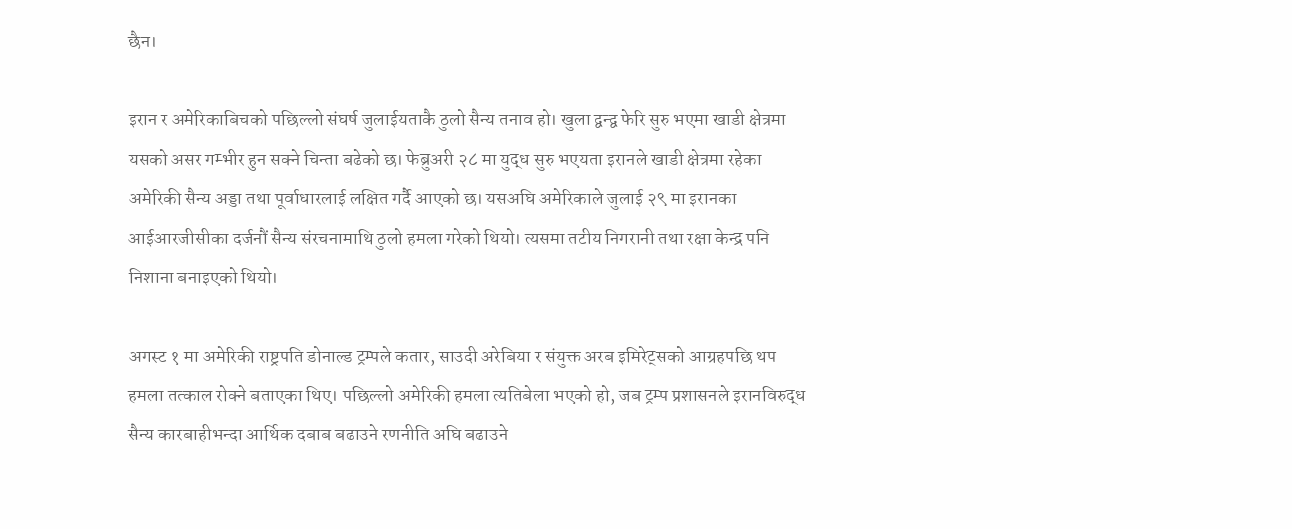छैन।

इरान र अमेरिकाबिचको पछिल्लो संघर्ष जुलाईयताकै ठुलो सैन्य तनाव हो। खुला द्वन्द्व फेरि सुरु भएमा खाडी क्षेत्रमा यसको असर गम्भीर हुन सक्ने चिन्ता बढेको छ। फेब्रुअरी २८ मा युद्ध सुरु भएयता इरानले खाडी क्षेत्रमा रहेका अमेरिकी सैन्य अड्डा तथा पूर्वाधारलाई लक्षित गर्दै आएको छ। यसअघि अमेरिकाले जुलाई २९ मा इरानका आईआरजीसीका दर्जनौं सैन्य संरचनामाथि ठुलो हमला गरेको थियो। त्यसमा तटीय निगरानी तथा रक्षा केन्द्र पनि निशाना बनाइएको थियो।

अगस्ट १ मा अमेरिकी राष्ट्रपति डोनाल्ड ट्रम्पले कतार, साउदी अरेबिया र संयुक्त अरब इमिरेट्सको आग्रहपछि थप हमला तत्काल रोक्ने बताएका थिए। पछिल्लो अमेरिकी हमला त्यतिबेला भएको हो, जब ट्रम्प प्रशासनले इरानविरुद्ध सैन्य कारबाहीभन्दा आर्थिक दबाब बढाउने रणनीति अघि बढाउने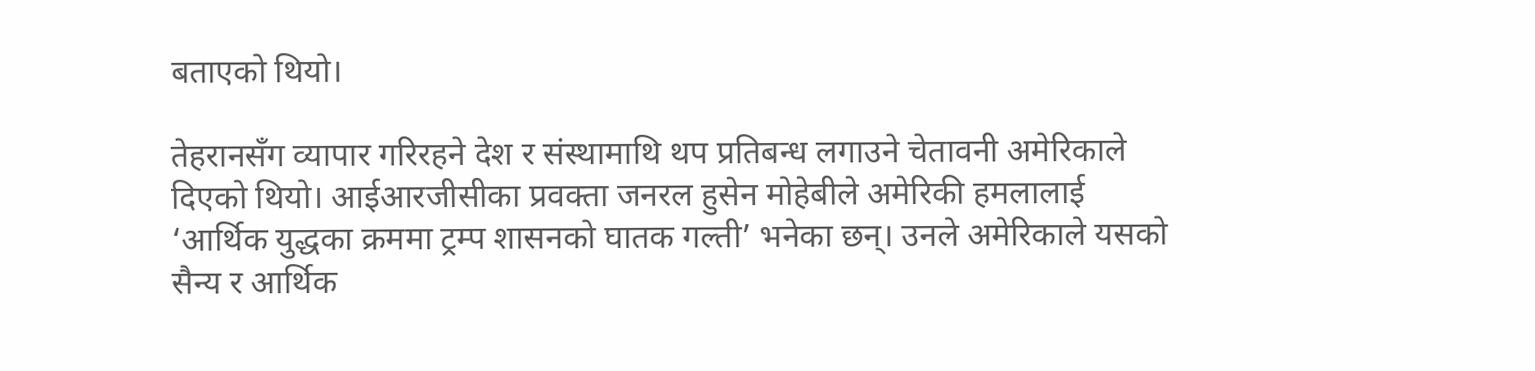बताएको थियो।

तेहरानसँग व्यापार गरिरहने देश र संस्थामाथि थप प्रतिबन्ध लगाउने चेतावनी अमेरिकाले दिएको थियो। आईआरजीसीका प्रवक्ता जनरल हुसेन मोहेबीले अमेरिकी हमलालाई ‘आर्थिक युद्धका क्रममा ट्रम्प शासनको घातक गल्ती’ भनेका छन्। उनले अमेरिकाले यसको सैन्य र आर्थिक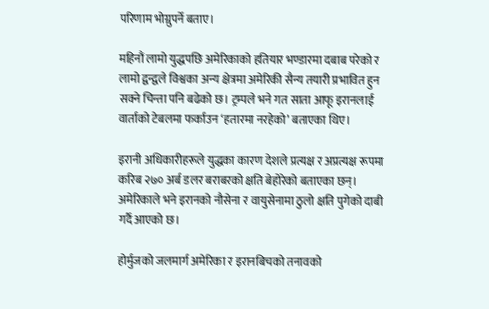परिणाम भोग्नुपर्ने बताए।

महिनौं लामो युद्धपछि अमेरिकाको हतियार भण्डारमा दबाब परेको र लामो द्वन्द्वले विश्वका अन्य क्षेत्रमा अमेरिकी सैन्य तयारी प्रभावित हुन सक्ने चिन्ता पनि बढेको छ। ट्रम्पले भने गत साता आफू इरानलाई वार्ताको टेबलमा फर्काउन ‘हतारमा नरहेको’ बताएका थिए।

इरानी अधिकारीहरूले युद्धका कारण देशले प्रत्यक्ष र अप्रत्यक्ष रूपमा करिब २७० अर्ब डलर बराबरको क्षति बेहोरेको बताएका छन्। अमेरिकाले भने इरानको नौसेना र वायुसेनामा ठुलो क्षति पुगेको दाबी गर्दै आएको छ।

होर्मुजको जलमार्ग अमेरिका र इरानबिचको तनावको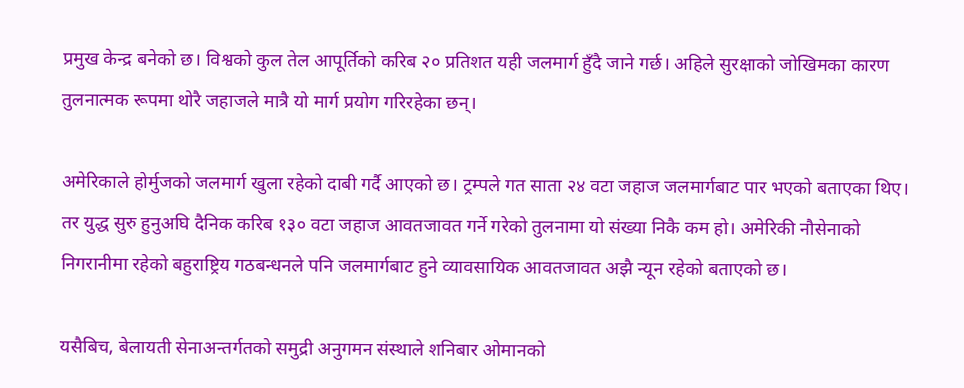प्रमुख केन्द्र बनेको छ। विश्वको कुल तेल आपूर्तिको करिब २० प्रतिशत यही जलमार्ग हुँदै जाने गर्छ। अहिले सुरक्षाको जोखिमका कारण तुलनात्मक रूपमा थोरै जहाजले मात्रै यो मार्ग प्रयोग गरिरहेका छन्।

अमेरिकाले होर्मुजको जलमार्ग खुला रहेको दाबी गर्दै आएको छ। ट्रम्पले गत साता २४ वटा जहाज जलमार्गबाट पार भएको बताएका थिए। तर युद्ध सुरु हुनुअघि दैनिक करिब १३० वटा जहाज आवतजावत गर्ने गरेको तुलनामा यो संख्या निकै कम हो। अमेरिकी नौसेनाको निगरानीमा रहेको बहुराष्ट्रिय गठबन्धनले पनि जलमार्गबाट हुने व्यावसायिक आवतजावत अझै न्यून रहेको बताएको छ।

यसैबिच, बेलायती सेनाअन्तर्गतको समुद्री अनुगमन संस्थाले शनिबार ओमानको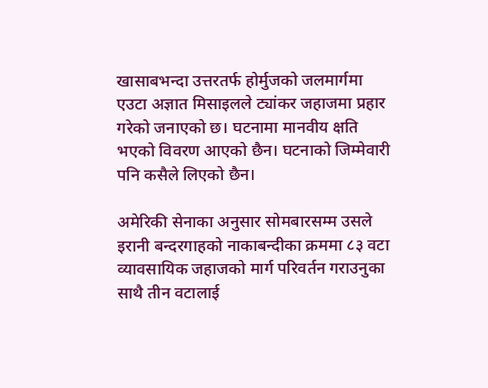खासाबभन्दा उत्तरतर्फ होर्मुजको जलमार्गमा एउटा अज्ञात मिसाइलले ट्यांकर जहाजमा प्रहार गरेको जनाएको छ। घटनामा मानवीय क्षति भएको विवरण आएको छैन। घटनाको जिम्मेवारी पनि कसैले लिएको छैन।

अमेरिकी सेनाका अनुसार सोमबारसम्म उसले इरानी बन्दरगाहको नाकाबन्दीका क्रममा ८३ वटा व्यावसायिक जहाजको मार्ग परिवर्तन गराउनुका साथै तीन वटालाई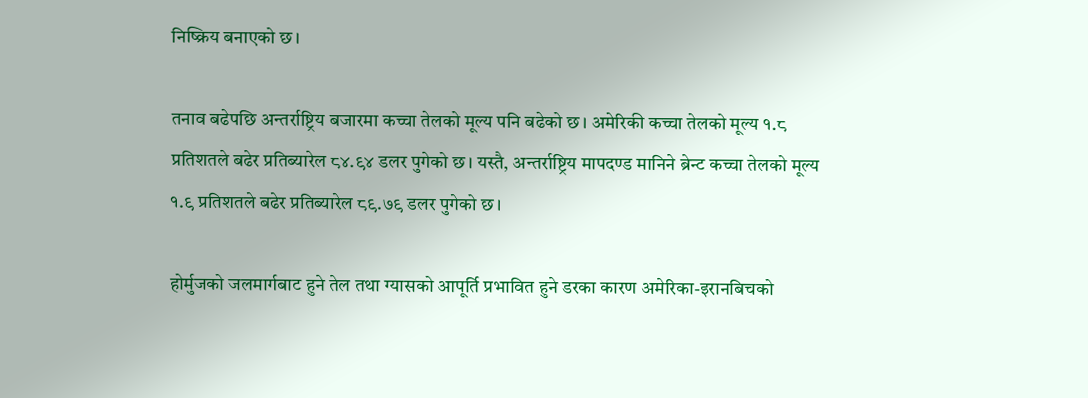निष्क्रिय बनाएको छ।

तनाव बढेपछि अन्तर्राष्ट्रिय बजारमा कच्चा तेलको मूल्य पनि बढेको छ। अमेरिकी कच्चा तेलको मूल्य १.८ प्रतिशतले बढेर प्रतिब्यारेल ८४.९४ डलर पुगेको छ। यस्तै, अन्तर्राष्ट्रिय मापदण्ड मानिने ब्रेन्ट कच्चा तेलको मूल्य १.९ प्रतिशतले बढेर प्रतिब्यारेल ८९.७९ डलर पुगेको छ।

होर्मुजको जलमार्गबाट हुने तेल तथा ग्यासको आपूर्ति प्रभावित हुने डरका कारण अमेरिका-इरानबिचको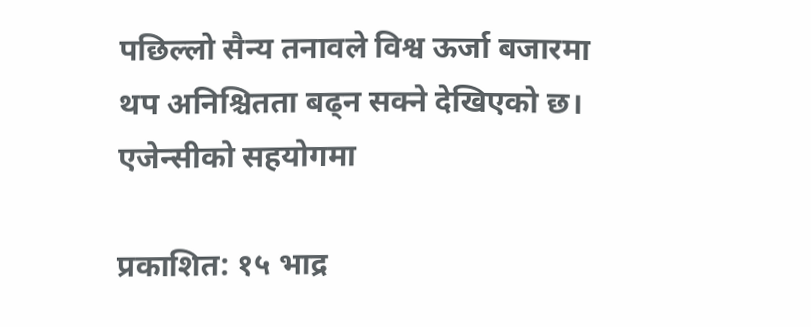पछिल्लो सैन्य तनावले विश्व ऊर्जा बजारमा थप अनिश्चितता बढ्न सक्ने देखिएको छ। एजेन्सीको सहयोगमा

प्रकाशित: १५ भाद्र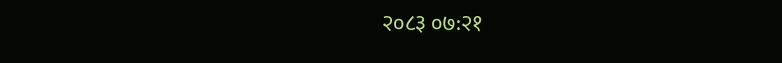२०८३ ०७:२१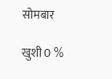सोमबार

खुशी 0 %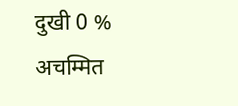दुखी 0 %
अचम्मित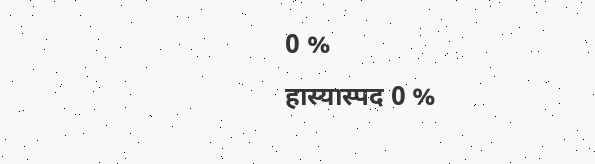0 %
हास्यास्पद 0 %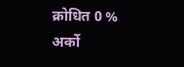क्रोधित 0 %
अर्को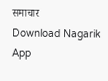समाचार
Download Nagarik App